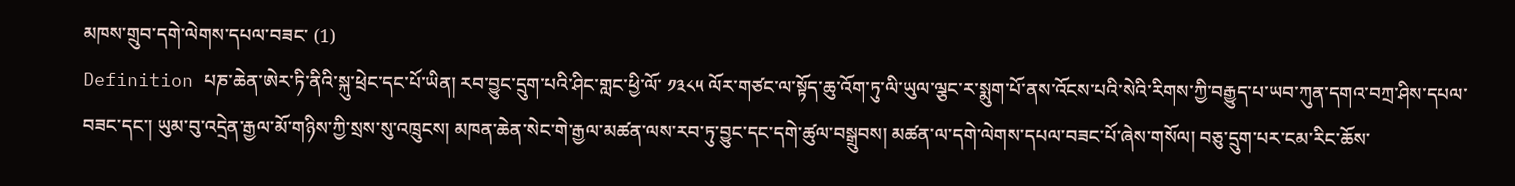མཁས་གྲུབ་དགེ་ལེགས་དཔལ་བཟང་ (1)
Definition པཎ་ཆེན་ཨེར་ཏི་ནིའི་སྐུ་ཕྲེང་དང་པོ་ཡིན། རབ་བྱུང་དྲུག་པའི་ཤིང་གླང་ཕྱི་ལོ་ ༡༣༨༥ ལོར་གཙང་ལ་སྟོད་ཆུ་འོག་ཏུ་ལི་ཡུལ་ལྕང་ར་སྨུག་པོ་ནས་འོངས་པའི་སེའི་རིགས་ཀྱི་བརྒྱུད་པ་ཡབ་ཀུན་དགའ་བཀྲ་ཤིས་དཔལ་བཟང་དང་། ཡུམ་བུ་འདྲེན་རྒྱལ་མོ་གཉིས་ཀྱི་སྲས་སུ་འཁྲུངས། མཁན་ཆེན་སེང་གེ་རྒྱལ་མཚན་ལས་རབ་ཏུ་བྱུང་དང་དགེ་ཚུལ་བསྒྲུབས། མཚན་ལ་དགེ་ལེགས་དཔལ་བཟང་པོ་ཞེས་གསོལ། བཅུ་དྲུག་པར་ངམ་རིང་ཆོས་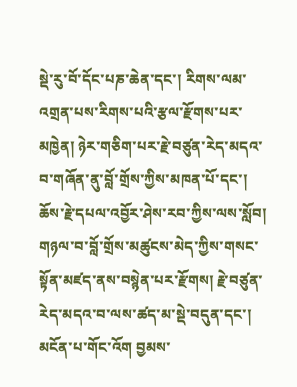སྡེ་རུ་བོ་དོང་པཎ་ཆེན་དང་། རིགས་ལམ་འགྲན་པས་རིགས་པའི་རྩལ་རྫོགས་པར་མཁྱེན། ཉེར་གཅིག་པར་རྗེ་བཙུན་རེད་མདའ་བ་གཞོན་ནུ་བློ་གྲོས་ཀྱིས་མཁན་པོ་དང་། ཆོས་རྗེ་དཔལ་འབྱོར་ཤེས་རབ་ཀྱིས་ལས་སློབ། གཉལ་བ་བློ་གྲོས་མཚུངས་མེད་ཀྱིས་གསང་སྟོན་མཛད་ནས་བསྙེན་པར་རྫོགས། རྗེ་བཙུན་རེད་མདའ་བ་ལས་ཚད་མ་སྡེ་བདུན་དང་། མངོན་པ་གོང་འོག བྱམས་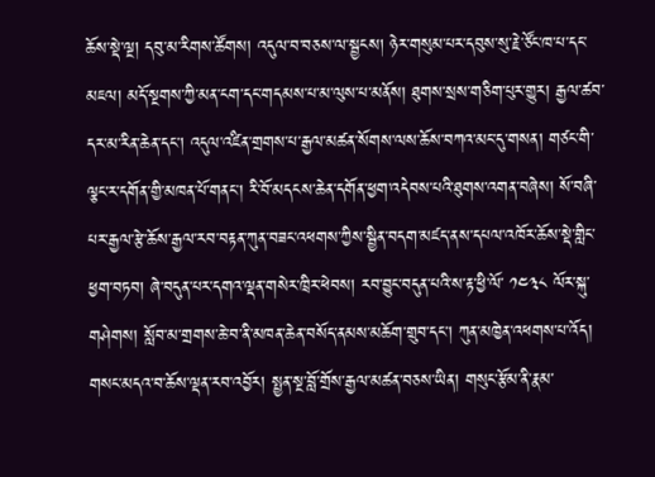ཆོས་སྡེ་ལྔ། དབུ་མ་རིགས་ཚོགས། འདུལ་བ་བཅས་ལ་སྦྱངས། ཉེར་གསུམ་པར་དབུས་སུ་རྗེ་ཙོང་ཁ་པ་དང་མཇལ། མདོ་སྔགས་ཀྱི་མན་ངག་དང་གདམས་པ་མ་ལུས་པ་མནོས། ཐུགས་སྲས་གཅིག་པུར་གྱུར། རྒྱལ་ཚབ་དར་མ་རིན་ཆེན་དང་། འདུལ་འཛིན་གྲགས་པ་རྒྱལ་མཚན་སོགས་ལས་ཆོས་བཀའ་མང་དུ་གསན། གཙང་གི་ལྕང་ར་དགོན་གྱི་མཁན་པོ་གནང། རི་བོ་མདངས་ཆེན་དགོན་ཕྱག་འདེབས་པའི་ཐུགས་འགན་བཞེས། སོ་བཞི་པར་རྒྱལ་རྩེ་ཆོས་རྒྱལ་རབ་བརྟན་ཀུན་བཟང་འཕགས་ཀྱིས་སྦྱིན་བདག་མཛད་ནས་དཔལ་འཁོར་ཆོས་སྡེ་གླིང་ཕྱག་བཏབ། ཞེ་བདུན་པར་དགའ་ལྡན་གསེར་ཁྲིར་ཕེབས། རབ་བྱུང་བདུན་པའི་ས་རྟ་ཕྱི་ལོ་ ༡༤༣༨ ལོར་སྐུ་གཤེགས། སློབ་མ་གྲགས་ཆེ་བ་ནི་མཁན་ཆེན་བསོད་ནམས་མཆོག་གྲུབ་དང་། ཀུན་མཁྱེན་འཕགས་པ་འོད། གསང་མདའ་བ་ཆོས་ལྡན་རབ་འབྱོར། སྤྱན་སྔ་བློ་གྲོས་རྒྱལ་མཚན་བཅས་ཡིན། གསུང་རྩོམ་ནི་རྣམ་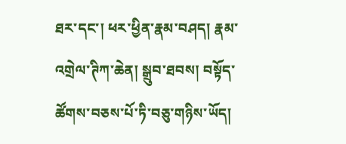ཐར་དང་། ཕར་ཕྱིན་རྣམ་བཤད། རྣམ་འགྲེལ་ཊིཀ་ཆེན། སྒྲུབ་ཐབས། བསྟོད་ཚོགས་བཅས་པོ་ཏི་བཅུ་གཉིས་ཡོད།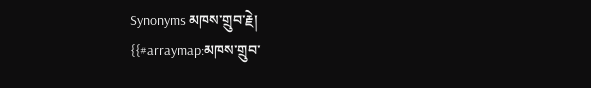Synonyms མཁས་གྲུབ་རྗེ།
{{#arraymap:མཁས་གྲུབ་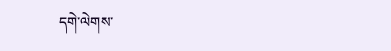དགེ་ལེགས་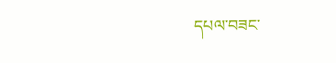དཔལ་བཟང་